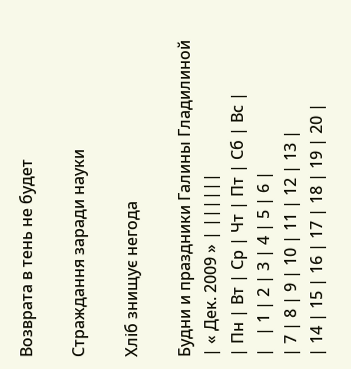Возврата в тень не будет

Страждання заради науки

Хліб знищує негода

Будни и праздники Галины Гладилиной
| « Дек. 2009 » | ||||||
| Пн | Вт | Ср | Чт | Пт | Сб | Вс |
|   | 1 | 2 | 3 | 4 | 5 | 6 |
| 7 | 8 | 9 | 10 | 11 | 12 | 13 |
| 14 | 15 | 16 | 17 | 18 | 19 | 20 |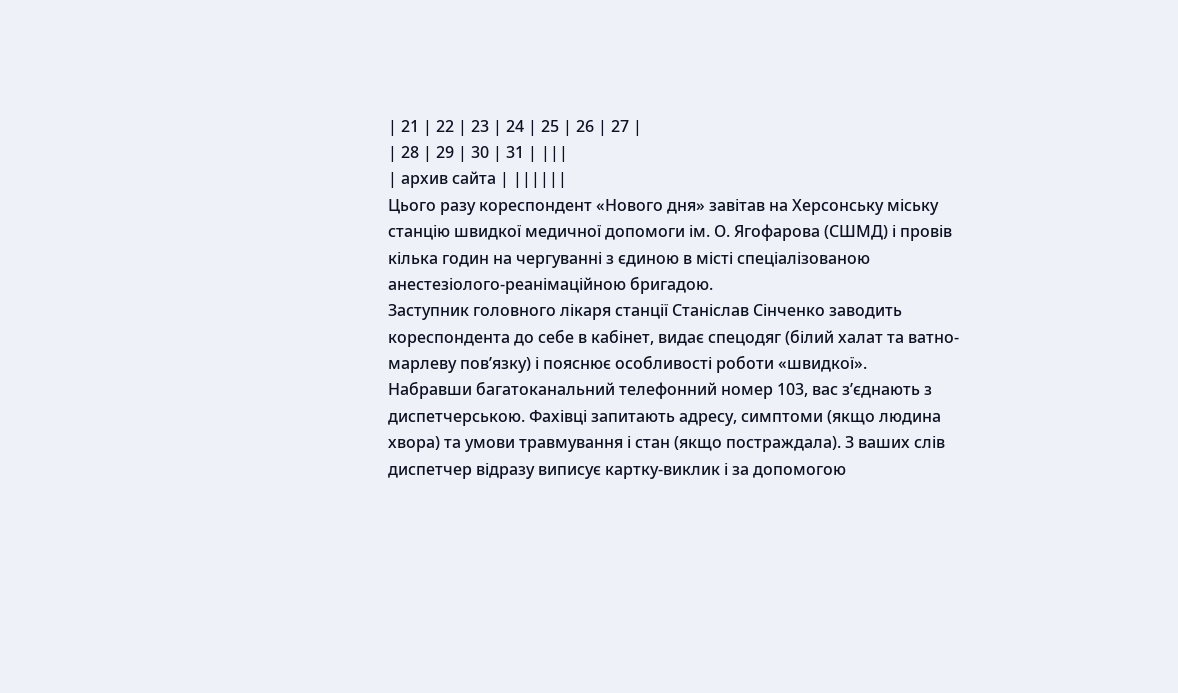| 21 | 22 | 23 | 24 | 25 | 26 | 27 |
| 28 | 29 | 30 | 31 | |||
| архив сайта | ||||||
Цього разу кореспондент «Нового дня» завітав на Херсонську міську станцію швидкої медичної допомоги ім. О. Ягофарова (СШМД) і провів кілька годин на чергуванні з єдиною в місті спеціалізованою анестезіолого-реанімаційною бригадою.
Заступник головного лікаря станції Станіслав Сінченко заводить кореспондента до себе в кабінет, видає спецодяг (білий халат та ватно-марлеву пов’язку) і пояснює особливості роботи «швидкої».
Набравши багатоканальний телефонний номер 103, вас з’єднають з диспетчерською. Фахівці запитають адресу, симптоми (якщо людина хвора) та умови травмування і стан (якщо постраждала). З ваших слів диспетчер відразу виписує картку-виклик і за допомогою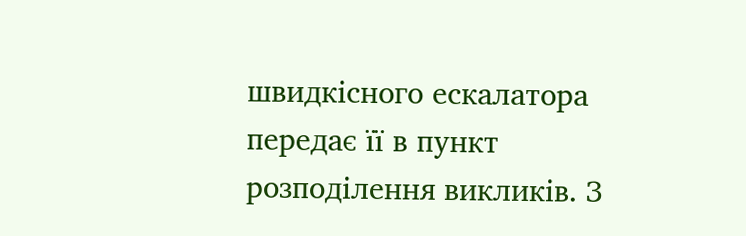швидкісного ескалатора передає її в пункт розподілення викликів. З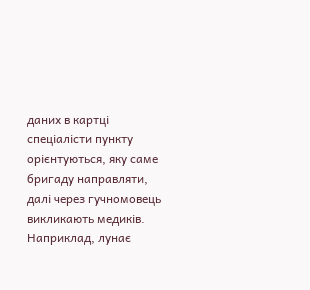даних в картці спеціалісти пункту орієнтуються, яку саме бригаду направляти, далі через гучномовець викликають медиків. Наприклад, лунає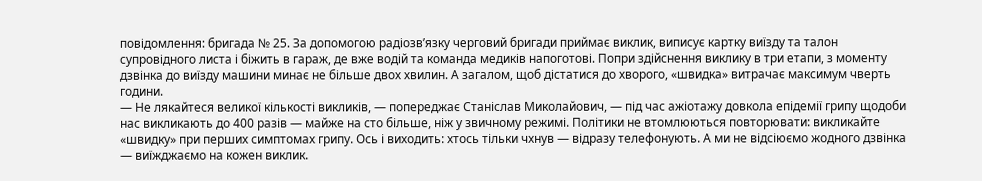повідомлення: бригада № 25. За допомогою радіозв’язку черговий бригади приймає виклик, виписує картку виїзду та талон супровідного листа і біжить в гараж, де вже водій та команда медиків напоготові. Попри здійснення виклику в три етапи, з моменту дзвінка до виїзду машини минає не більше двох хвилин. А загалом, щоб дістатися до хворого, «швидка» витрачає максимум чверть години.
— Не лякайтеся великої кількості викликів, — попереджає Станіслав Миколайович, — під час ажіотажу довкола епідемії грипу щодоби нас викликають до 400 разів — майже на сто більше, ніж у звичному режимі. Політики не втомлюються повторювати: викликайте «швидку» при перших симптомах грипу. Ось і виходить: хтось тільки чхнув — відразу телефонують. А ми не відсіюємо жодного дзвінка — виїжджаємо на кожен виклик.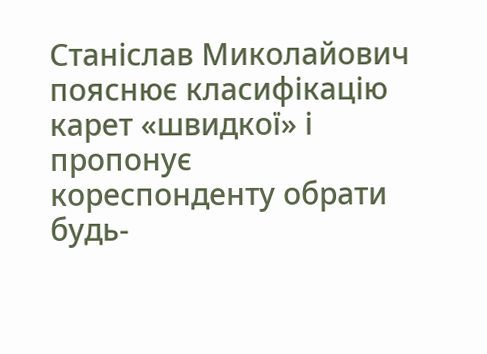Станіслав Миколайович пояснює класифікацію карет «швидкої» і пропонує кореспонденту обрати будь-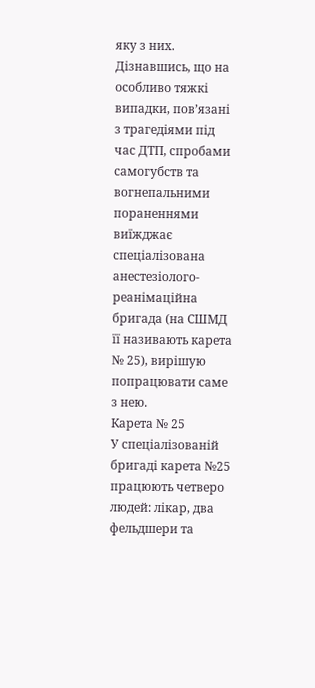яку з них.
Дізнавшись, що на особливо тяжкі випадки, пов’язані з трагедіями під час ДТП, спробами самогубств та вогнепальними пораненнями виїжджає спеціалізована анестезіолого-реанімаційна бригада (на СШМД її називають карета № 25), вирішую попрацювати саме з нею.
Карета № 25
У спеціалізованій бригаді карета №25 працюють четверо людей: лікар, два фельдшери та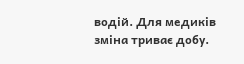водій. Для медиків зміна триває добу.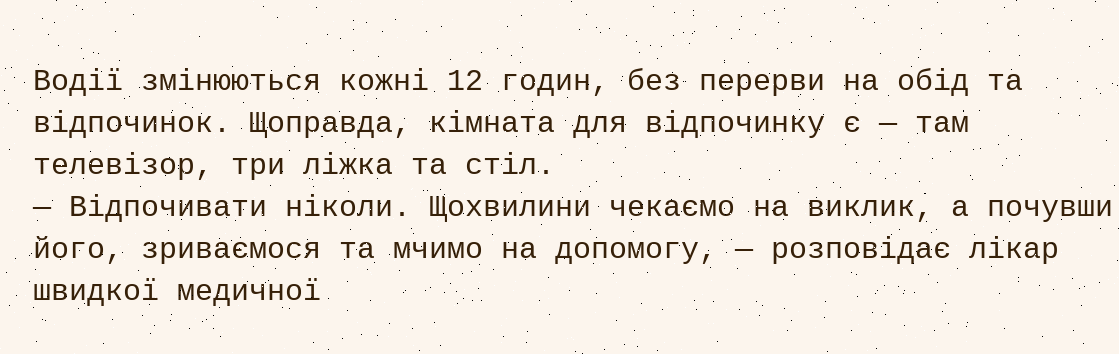Водії змінюються кожні 12 годин, без перерви на обід та відпочинок. Щоправда, кімната для відпочинку є — там телевізор, три ліжка та стіл.
— Відпочивати ніколи. Щохвилини чекаємо на виклик, а почувши його, зриваємося та мчимо на допомогу, — розповідає лікар швидкої медичної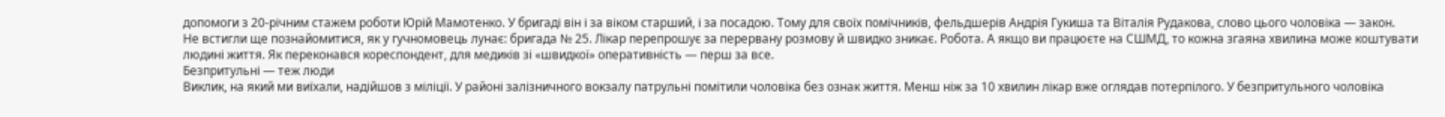допомоги з 20-річним стажем роботи Юрій Мамотенко. У бригаді він і за віком старший, і за посадою. Тому для своїх помічників, фельдшерів Андрія Гукиша та Віталія Рудакова, слово цього чоловіка — закон.
Не встигли ще познайомитися, як у гучномовець лунає: бригада № 25. Лікар перепрошує за перервану розмову й швидко зникає. Робота. А якщо ви працюєте на СШМД, то кожна згаяна хвилина може коштувати людині життя. Як переконався кореспондент, для медиків зі «швидкої» оперативність — перш за все.
Безпритульні — теж люди
Виклик, на який ми виїхали, надійшов з міліції. У районі залізничного вокзалу патрульні помітили чоловіка без ознак життя. Менш ніж за 10 хвилин лікар вже оглядав потерпілого. У безпритульного чоловіка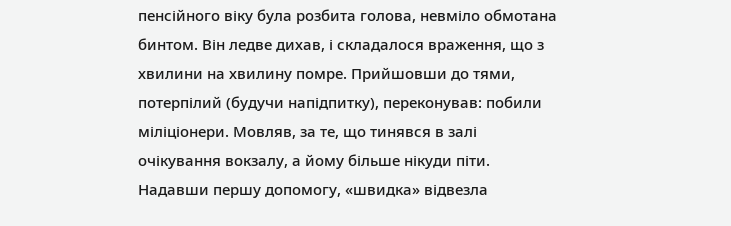пенсійного віку була розбита голова, невміло обмотана бинтом. Він ледве дихав, і складалося враження, що з хвилини на хвилину помре. Прийшовши до тями, потерпілий (будучи напідпитку), переконував: побили міліціонери. Мовляв, за те, що тинявся в залі очікування вокзалу, а йому більше нікуди піти. Надавши першу допомогу, «швидка» відвезла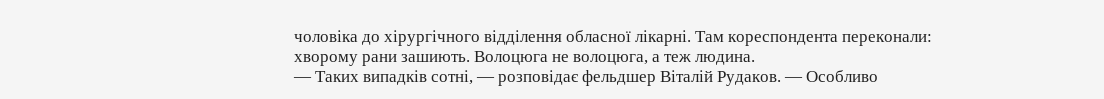чоловіка до хірургічного відділення обласної лікарні. Там кореспондента переконали: хворому рани зашиють. Волоцюга не волоцюга, а теж людина.
— Таких випадків сотні, — розповідає фельдшер Віталій Рудаков. — Особливо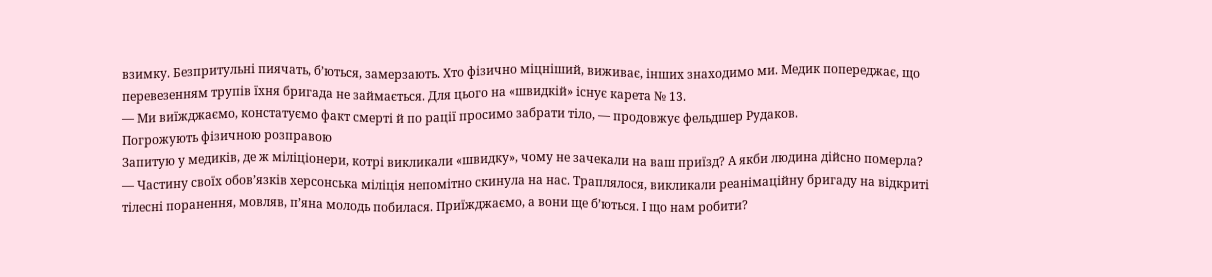взимку. Безпритульні пиячать, б’ються, замерзають. Хто фізично міцніший, виживає, інших знаходимо ми. Медик попереджає, що перевезенням трупів їхня бригада не займається. Для цього на «швидкій» існує карета № 13.
— Ми виїжджаємо, констатуємо факт смерті й по рації просимо забрати тіло, — продовжує фельдшер Рудаков.
Погрожують фізичною розправою
Запитую у медиків, де ж міліціонери, котрі викликали «швидку», чому не зачекали на ваш приїзд? А якби людина дійсно померла?
— Частину своїх обов’язків херсонська міліція непомітно скинула на нас. Траплялося, викликали реанімаційну бригаду на відкриті тілесні поранення, мовляв, п’яна молодь побилася. Приїжджаємо, а вони ще б’ються. І що нам робити?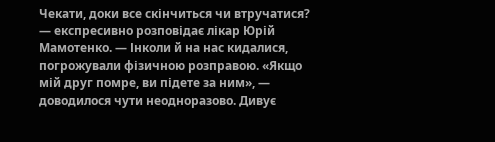Чекати, доки все скінчиться чи втручатися? — експресивно розповідає лікар Юрій Мамотенко. — Інколи й на нас кидалися, погрожували фізичною розправою. «Якщо мій друг помре, ви підете за ним», — доводилося чути неодноразово. Дивує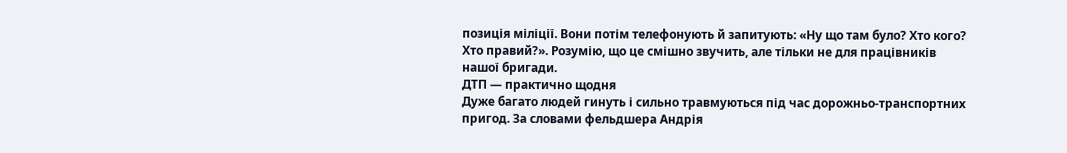позиція міліції. Вони потім телефонують й запитують: «Ну що там було? Хто кого? Хто правий?». Розумію, що це смішно звучить, але тільки не для працівників нашої бригади.
ДТП — практично щодня
Дуже багато людей гинуть і сильно травмуються під час дорожньо-транспортних пригод. За словами фельдшера Андрія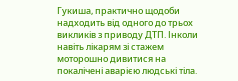Гукиша, практично щодоби надходить від одного до трьох викликів з приводу ДТП. Інколи навіть лікарям зі стажем моторошно дивитися на покалічені аварією людські тіла.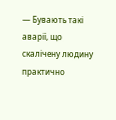— Бувають такі аварії, що скалічену людину практично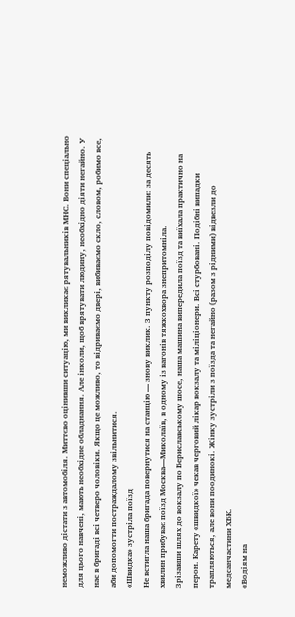неможливо дістати з автомобіля. Миттєво оцінивши ситуацію, ми викликає рятувальників МНС. Вони спеціально для цього навчені, мають необхідне обладнання. Але інколи, щоб врятувати людину, необхідно діяти негайно. У нас в бригаді всі четверо чоловіки. Якщо це можливо, то відриваємо двері, вибиваємо скло, словом, робимо все, аби допомогти постраждалому звільнитися.
«Швидка» зустріла поїзд
Не встигла наша бригада повернутися на станцію — знову виклик. З пункту розподілу повідомили: за десять хвилин прибуває поїзд Москва—Миколаїв, в одному із вагонів тяжкохвора знепритомніла.
Зрізавши шлях до вокзалу по Бериславському шосе, наша машина випередила поїзд та виїхала практично на перон. Карету «швидкої» чекав черговий лікар вокзалу та міліціонери. Всі стурбовані. Подібні випадки трапляються, але вони поодинокі. Жінку зустріли з поїзда та негайно (разом з рідними) відвезли до медсанчастини ХБК.
«Водіям на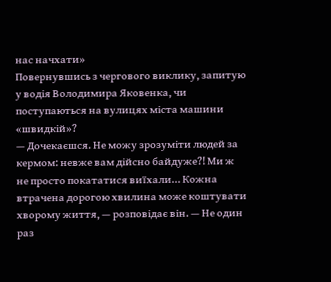нас начхати»
Повернувшись з чергового виклику, запитую у водія Володимира Яковенка, чи поступаються на вулицях міста машини «швидкій»?
— Дочекаєшся. Не можу зрозуміти людей за кермом: невже вам дійсно байдуже?! Ми ж не просто покататися виїхали… Кожна втрачена дорогою хвилина може коштувати хворому життя, — розповідає він. — Не один раз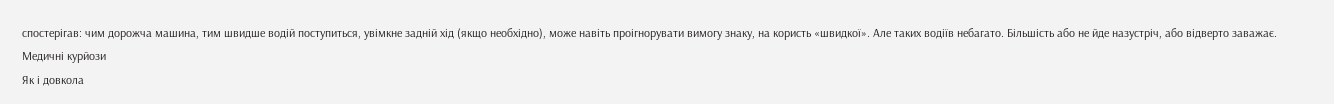спостерігав: чим дорожча машина, тим швидше водій поступиться, увімкне задній хід (якщо необхідно), може навіть проігнорувати вимогу знаку, на користь «швидкої». Але таких водіїв небагато. Більшість або не йде назустріч, або відверто заважає.
Медичні курйози
Як і довкола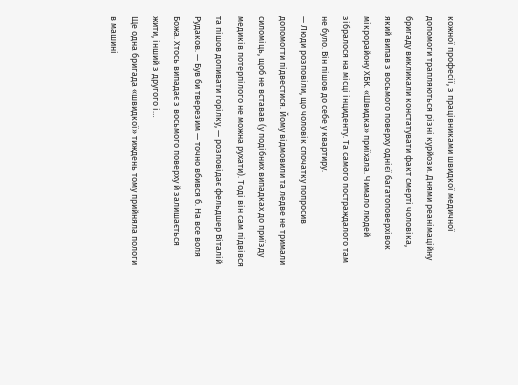кожної професії, з працівниками швидкої медичної допомоги трапляються різні курйози. Днями реанімаційну бригаду викликали констатувати факт смерті чоловіка, який випав з восьмого поверху однієї багатоповерхівок мікрорайону ХБК. «Швидка» приїхала. Чимало людей зібралося на місці інциденту. Та самого постраждалого там не було. Він пішов до себе у квартиру.
— Люди розповіли, що чоловік спочатку попросив допомогти підвестися. Йому відмовили та ледве не тримали силоміць, щоб не вставав (у подібних випадках до приїзду медиків потерпілого не можна рухати). Тоді він сам підвівся та пішов допивати горілку, — розповідає фельдшер Віталій Рудаков. — Був би тверезим — точно вбився б. На все воля Божа. Хтось випадає з восьмого поверху й залишається жити, інший з другого і…
Ще одна бригада «швидкої» тиждень тому прийняла пологи в машині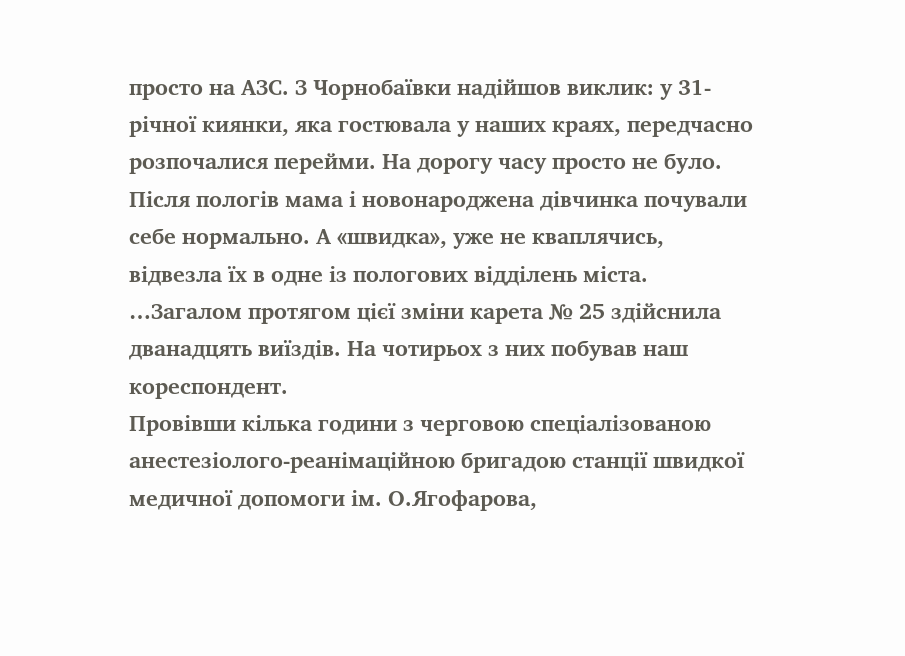просто на АЗС. З Чорнобаївки надійшов виклик: у 31-річної киянки, яка гостювала у наших краях, передчасно розпочалися перейми. На дорогу часу просто не було. Після пологів мама і новонароджена дівчинка почували себе нормально. А «швидка», уже не кваплячись, відвезла їх в одне із пологових відділень міста.
…Загалом протягом цієї зміни карета № 25 здійснила дванадцять виїздів. На чотирьох з них побував наш кореспондент.
Провівши кілька години з черговою спеціалізованою анестезіолого-реанімаційною бригадою станції швидкої медичної допомоги ім. О.Ягофарова,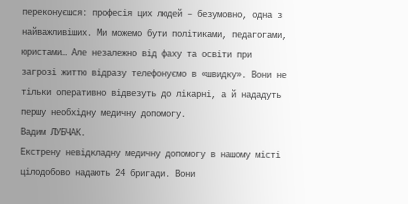переконуєшся: професія цих людей – безумовно, одна з найважливіших. Ми можемо бути політиками, педагогами, юристами… Але незалежно від фаху та освіти при загрозі життю відразу телефонуємо в «швидку». Вони не тільки оперативно відвезуть до лікарні, а й нададуть першу необхідну медичну допомогу.
Вадим ЛУБЧАК.
Екстрену невідкладну медичну допомогу в нашому місті цілодобово надають 24 бригади. Вони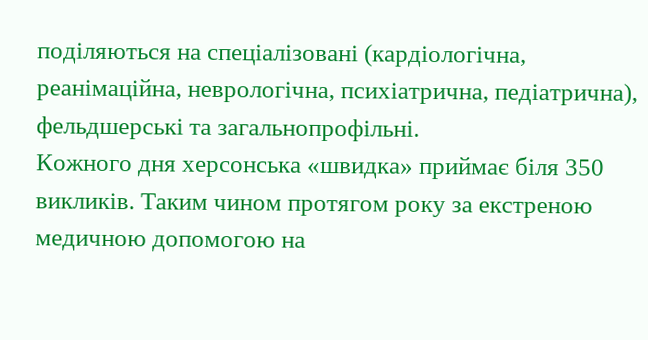поділяються на спеціалізовані (кардіологічна, реанімаційна, неврологічна, психіатрична, педіатрична), фельдшерські та загальнопрофільні.
Кожного дня херсонська «швидка» приймає біля 350 викликів. Таким чином протягом року за екстреною медичною допомогою на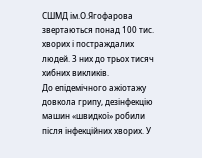СШМД ім.О.Ягофарова звертаються понад 100 тис. хворих і постраждалих людей. З них до трьох тисяч хибних викликів.
До епідемічного ажіотажу довкола грипу, дезінфекцію машин «швидкої» робили після інфекційних хворих. У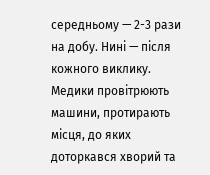середньому — 2-3 рази на добу. Нині — після кожного виклику. Медики провітрюють машини, протирають місця, до яких доторкався хворий та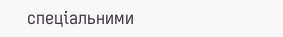спеціальними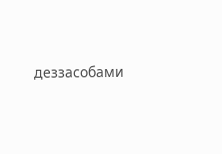деззасобами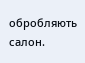обробляють салон.